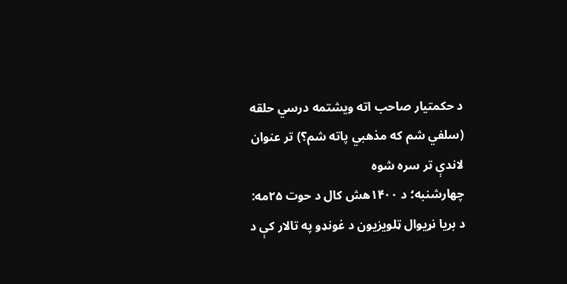د حکمتيار صاحب اته ويشتمه درسي حلقه (سلفي شم که مذهبي پاته شم؟) تر عنوان لاندې تر سره شوه
چهارشنبه؛ د ۱۴۰۰ھش کال د حوت ۲۵مه:
د بريا نړيوال ټلويزيون د غونډو په تالار کې د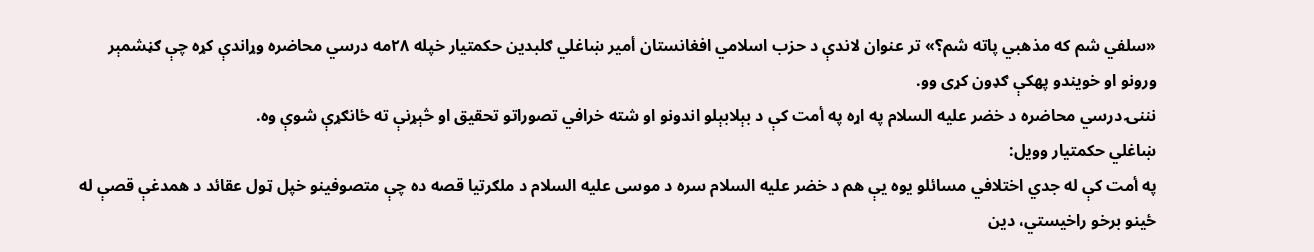«سلفي شم که مذهبي پاته شم؟» تر عنوان لاندې د حزب اسلامي افغانستان أمير ښاغلي ګلبدين حکمتيار خپله ۲۸مه درسي محاضره وړاندې کړه چې ګڼشمېر ورونو او خویندو پهکې ګډون کړی وو.
نننۍ درسي محاضره د خضر عليه السلام په اړه په أمت کې د بېلابېلو اندونو او شته خرافي تصوراتو تحقيق او څېړنې ته ځانګړې شوې وه.
ښاغلي حکمتيار وويل:
په أمت کې له جدي اختلافي مسائلو يوه يې هم د خضر عليه السلام سره د موسى عليه السلام د ملګرتيا قصه ده چې متصوفينو خپل ټول عقائد د همدغې قصې له ځينو برخو راخيستي، دين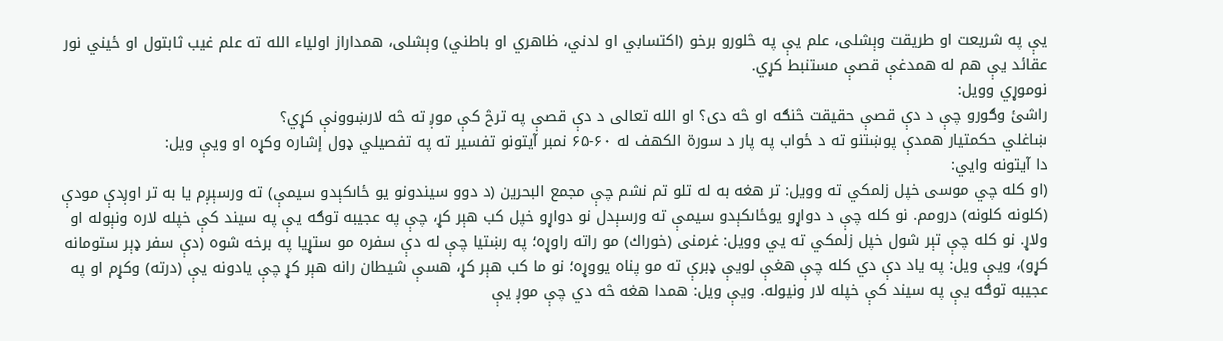يې په شريعت او طريقت وېشلی، علم يې په څلورو برخو (اكتسابي او لدني، ظاهري او باطني) وېشلی، همداراز اولياء الله ته علم غيب ثابتول او ځيني نور عقائد يې هم له همدغې قصې مستنبط كړي.
نوموړي وويل:
راشئ وګورو چې د دې قصې حقيقت څنګه او څه دی؟ او الله تعالى د دې قصې په ترڅ كې موږ ته څه لارښوونې كړي؟
ښاغلي حکمتيار همدې پوښتنو ته د ځواب په پار د سورة الکهف له ۶۰-۶۵ نمبر آيتونو تفسير ته په تفصيلي ډول إشاره وکړه او ويې ویل:
دا آيتونه وايي:
(او كله چي موسى خپل زلمكي ته وويل: تر هغه به له تلو تم نشم چې مجمع البحرين (د دوو سيندونو يو ځاىكېدو سيمې) ته ورسېږم يا به تر اوږدې مودې (كلونه كلونه) درومم. نو كله چې د دواړو يوځاىكېدو سيمې ته ورسېدل نو دواړو خپل كب هېر كړ، چې په عجيبه توګه يې په سيند كې خپله لاره ونېوله او ولاړ. نو كله چې تېر شول خپل زلمكي ته يي وويل: غرمنى (خوراك) مو راته راوړہ؛ په رښتيا چې له دې سفره مو ستړيا په برخه شوه (دې سفر ډېر ستومانه كړو)، ويې ويل: په ياد دې دي كله چې هغې لويې ډبرې ته مو پناه يووړہ؛ نو ما كب هېر كړ، هسې شيطان رانه هېر كړ چې يادونه يې (درته) وكړم او په عجيبه توګه يې په سيند كې خپله لار ونيوله. ويې ويل: همدا هغه څه دي چې موږ يې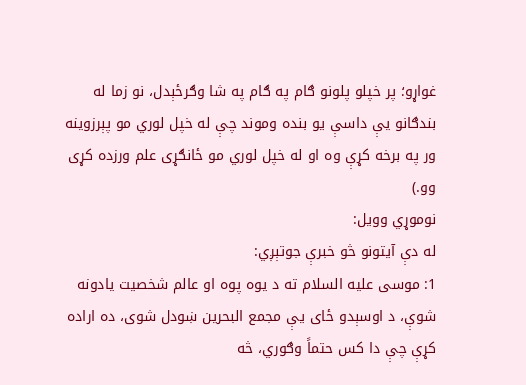غواړو؛ پر خپلو پلونو ګام په ګام په شا وګرځېدل، نو زما له بندګانو يې داسې يو بنده وموند چې له خپل لوري مو پېرزوينه ور په برخه كړې وه او له خپل لوري مو ځانګړى علم ورزده كړى وو.)
نوموړي وويل:
له دې آيتونو څو خبرې جوتېږي:
1: موسى عليه السلام ته د يوه پوه او عالم شخصيت يادونه شوې، د اوسېدو ځاى يې مجمع البحرين ښودل شوى، ده اراده كړې چې دا كس حتماً وګوري، څه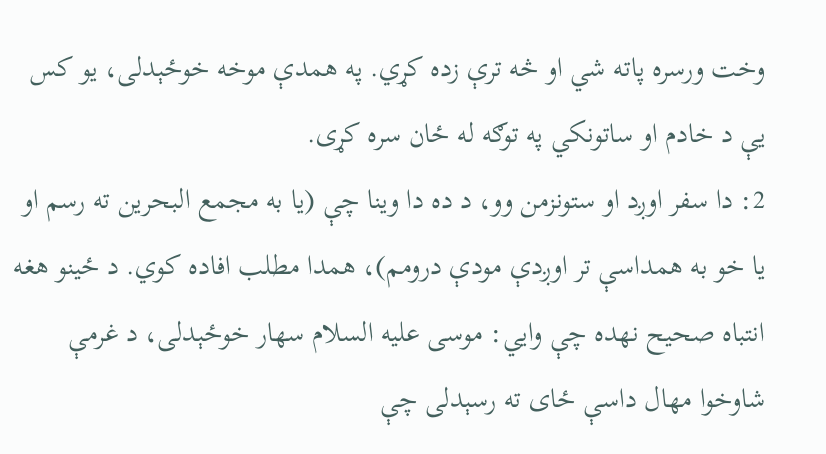وخت ورسره پاته شي او څه ترې زده كړي. په همدې موخه خوځېدلى، يو كس يې د خادم او ساتونكي په توګه له ځان سره كړی.
2: دا سفر اوږد او ستونزمن وو، د ده دا وينا چې (يا به مجمع البحرين ته رسم او يا خو به همداسې تر اوږدې مودې درومم)، همدا مطلب افاده كوي. د ځينو هغه انتباه صحيح نهده چې وايي: موسى عليه السلام سهار خوځېدلى، د غرمې شاوخوا مهال داسې ځاى ته رسېدلى چې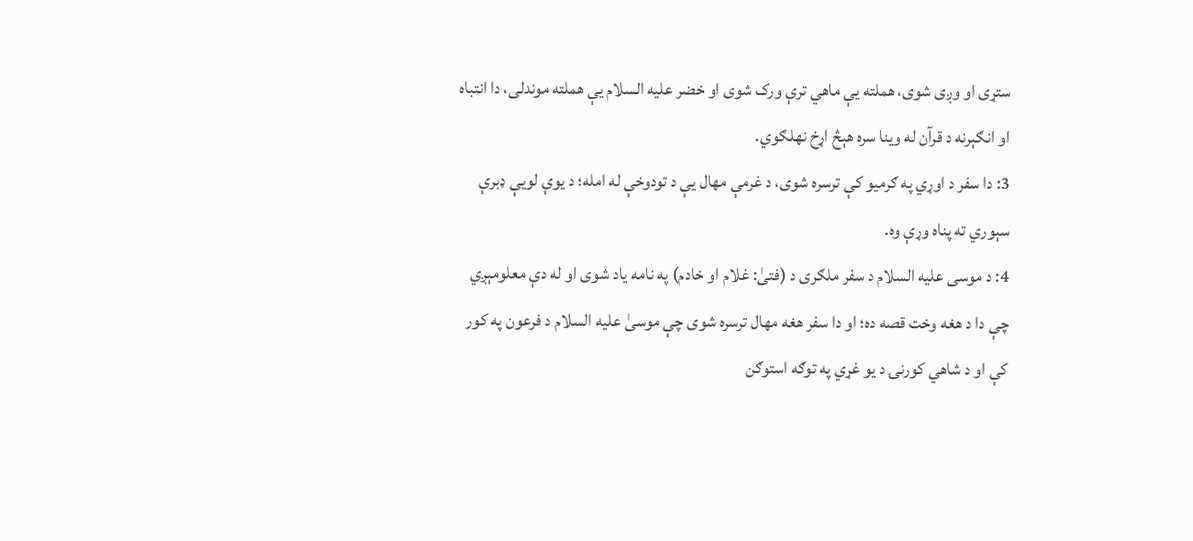ستړى او وږى شوى، هملته يې ماهي ترې ورک شوى او خضر عليه السلام يې هملته موندلى، دا انتباه او انګېرنه د قرآن له وينا سره هېڅ اړخ نهلګوي.
3: دا سفر د اوړي په ګرميو كې ترسره شوى، د غرمې مهال يې د تودوخې له امله؛ د يوې لويې ډبرې سېوري ته پناه وړې وه.
4: د موسى عليه السلام د سفر ملګرى د (فتیٰ: غلام او خادم) په نامه ياد شوى او له دې معلومېږي چې دا د هغه وخت قصه ده؛ او دا سفر هغه مهال ترسره شوى چې موسىٰ عليه السلام د فرعون په كور كې او د شاهي كورنۍ د يو غړي په توګه استوګن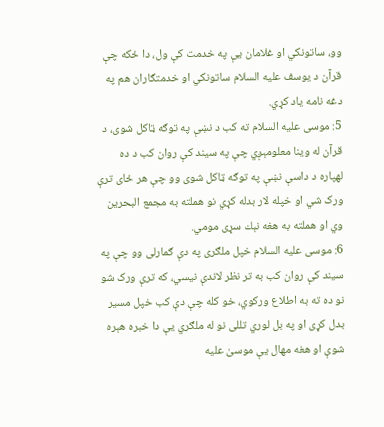وو، ساتونكي او غلامان يې په خدمت كې ول، دا ځكه چې قرآن د يوسف عليه السلام ساتونكي او خدمتګاران هم په دغه نامه ياد كړي.
5: موسى عليه السلام ته كب د نښې په توګه ټاكل شوى، د قرآن له وينا معلومېږي چې په سيند كې روان كب د ده لهپاره د داسې نښې په توګه ټاكل شوى وو چې هر ځاى ترې ورک شي او خپله لار بدله كړي نو هملته به مجمع البحرين وي او هملته به هغه نېك سړى مومي.
6: موسى عليه السلام خپل ملګرى په دې ګمارلى وو چې په سيند كې روان كب به تر نظر لاندې نيسي، كه ترې ورک شو نو ده ته به اطلاع وركوي، خو كله چې دې كب خپل مسير بدل كړى او په بل لوري تللى نو له ملګري يې دا خبره هېره شوې او هغه مهال يې موسىٰ عليه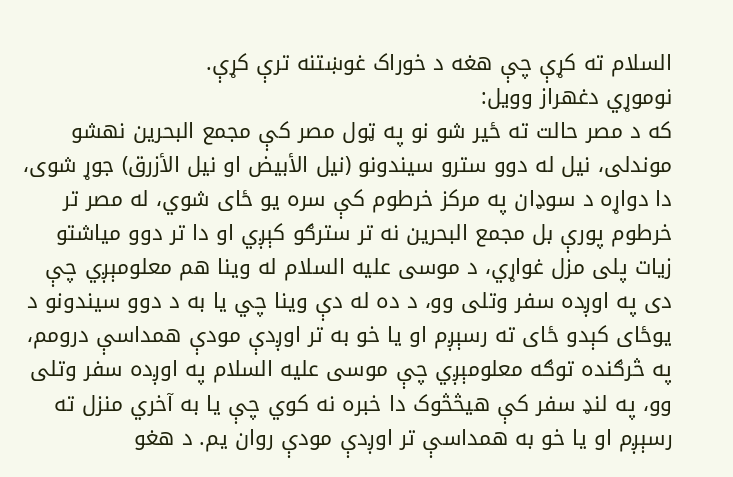السلام ته كړې چې هغه د خوراک غوښتنه ترې كړې.
نوموړي دغهراز وويل:
كه د مصر حالت ته ځير شو نو په ټول مصر كې مجمع البحرين نهشو موندلى، نيل له دوو سترو سيندونو (نيل الأبيض او نيل الأزرق) جوړ شوى، دا دواړہ د سوډان په مركز خرطوم كې سره يو ځاى شوي، له مصر تر خرطوم پورې بل مجمع البحرين نه تر سترګو كېږي او دا تر دوو مياشتو زيات پلى مزل غواړي، د موسى عليه السلام له وينا هم معلومېږي چې دى په اوږده سفر وتلى وو، د ده له دې وينا چي يا به د دوو سيندونو د يوځاى كېدو ځاى ته رسېږم او يا خو به تر اوږدې مودې همداسې درومم، په څرګنده توګه معلومېږي چې موسى عليه السلام په اوږده سفر وتلى وو، په لنډ سفر كې هيڅڅوک دا خبره نه كوي چې يا به آخري منزل ته رسېږم او يا خو به همداسې تر اوږدې مودې روان يم. د هغو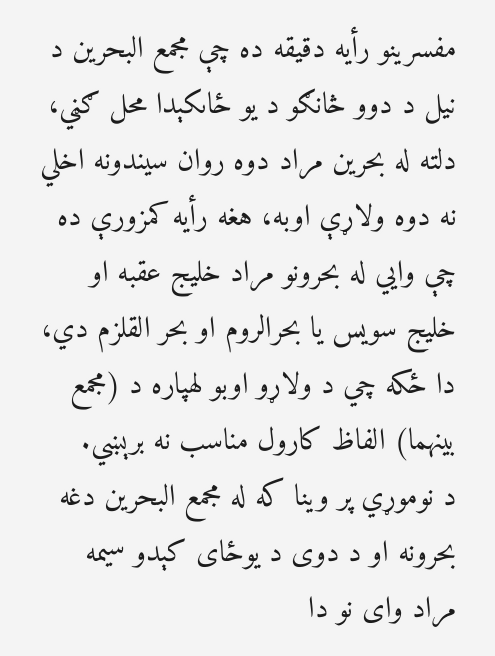مفسرينو رأيه دقيقه ده چې مجمع البحرين د نيل د دوو څانګو د يو ځاىكېدا محل ګڼي، دلته له بحرين مراد دوه روان سيندونه اخلي نه دوه ولاړې اوبه، هغه رأيه كمزورې ده چې وايي له بحرونو مراد خليج عقبه او خليج سويس يا بحرالروم او بحر القلزم دي، دا ځكه چي د ولاړو اوبو لهپاره د (مجمع بينهما) الفاظ كارول مناسب نه برېښي.
د نوموړي پر وينا كه له مجمع البحرين دغه بحرونه او د دوى د يوځاى كېدو سيمه مراد واى نو دا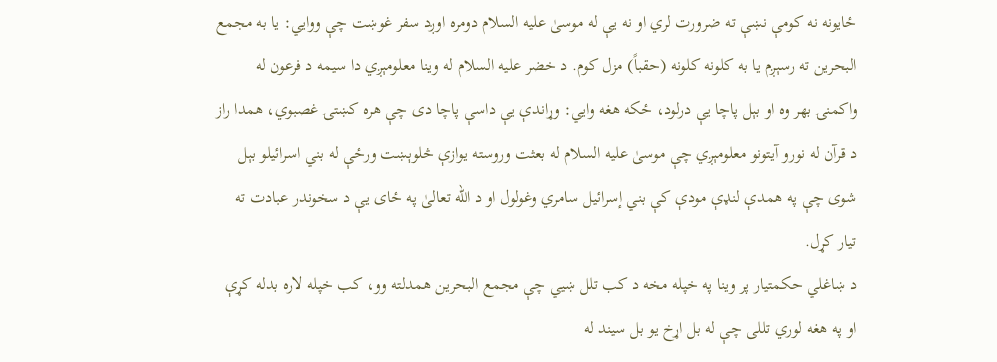ځايونه نه كومې نښې ته ضرورت لري او نه يې له موسىٰ عليه السلام دومره اوږد سفر غوښت چې ووايي: يا به مجمع البحرين ته رسېږم يا به كلونه كلونه (حقباً) مزل كوم. د خضر عليه السلام له وينا معلومېږي دا سيمه د فرعون له واكمنۍ بهر وه او بېل پاچا يې درلود، ځكه هغه وايي: وړاندې يې داسې پاچا دی چې هره كښتۍ غصبوي، همدا راز د قرآن له نورو آيتونو معلومېږي چې موسىٰ عليه السلام له بعثت وروسته يوازې څلوېښت ورځې له بني اسرائيلو بېل شوى چې په همدې لنډې مودې كې بني إسرائيل سامري وغولول او د الله تعالىٰ په ځاى يې د سخوندر عبادت ته تيار كړل.
د ښاغلي حکمتيار پر وينا په خپله مخه د كب تلل ښيي چې مجمع البحرين همدلته وو، كب خپله لاره بدله كړې او په هغه لوري تللى چې له بل اړخ يو بل سيند له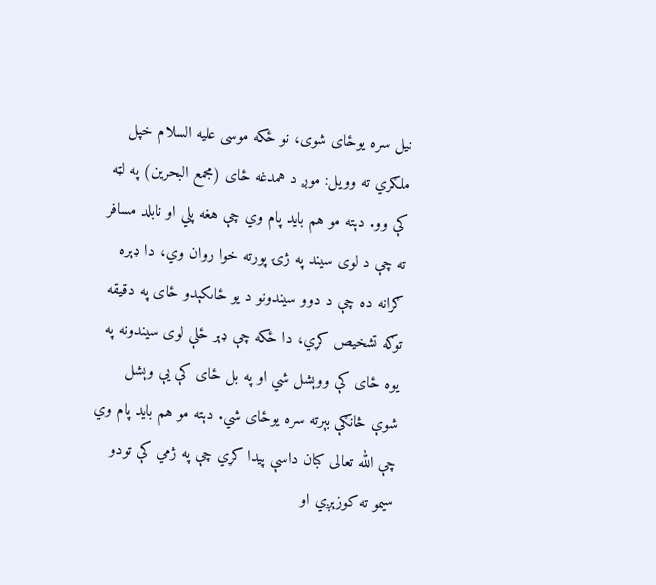نيل سره يوځاى شوى، نو ځكه موسى عليه السلام خپل ملګري ته وويل: موږ د همدغه ځاى (مجمع البحرين) په لټه كې وو. دېته مو هم بايد پام وي چې هغه پلي او نابلد مسافر ته چې د لوى سيند په ژۍ پورته خوا روان وي، دا ډېره ګرانه ده چې د دوو سيندونو د يو ځاىكېدو ځاى په دقيقه توګه تشخيص كړي، دا ځكه چې ډېر ځلې لوى سيندونه په يوه ځاى كې ووېشل شي او په بل ځاى كې يې وېشل شوې څانګې بېرته سره يوځاى شي. دېته مو هم بايد پام وي چې الله تعالى كبان داسې پيدا كړي چې په ژمي كې تودو سيمو ته كوزېږي او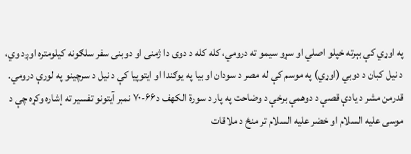په اوړي كې بېرته خپلو اصلي او سړو سيمو ته درومي، كله كله د دوى دا ژمنى او دوبنى سفر سلګونه كيلومتره اوږد وي، د نيل كبان د دوبي (اوړي) په موسم كې له مصر د سودان او بيا په يوګندا او ايتوپيا كې د نيل د سرچينو په لورې درومي.
قدرمن مشر د يادې قصې د دوهمې برخې د وضاحت په پار د سورة الکهف د۶۶-۷۰ نمبر آيتونو تفسير ته إشاره وکړه چې د موسى عليه السلام او خضر عليه السلام تر منځ د ملاقات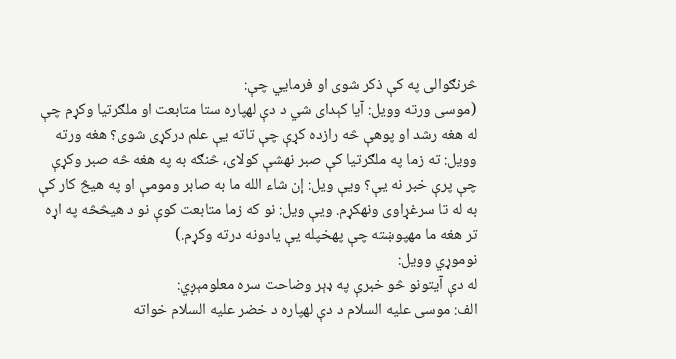څرنګوالى په کې ذکر شوی او فرمايي چې:
(موسى ورته وويل: آيا كېداى شي د دې لهپاره ستا متابعت او ملګرتيا وكړم چې له هغه رشد او پوهې څه رازده كړې چې تاته يې علم دركړى شوى؟ هغه ورته وويل: ته زما په ملګرتيا كې صبر نهشې كولاى، څنګه به په هغه څه صبر وكړې چې پرې خبر نه يې؟ ويې ويل: إن شاء الله ما به صابر ومومې او په هيڅ كار كې به له تا سرغړاوى ونهكړم. ويې ويل: نو كه زما متابعت كوې نو د هيڅڅه په اړہ تر هغه ما مهپوښته چې پهخپله يې يادونه درته وكړم.)
نوموړي وويل:
له دې آيتونو څو خبرې په ډېر وضاحت سره معلومېږي:
الف: موسى عليه السلام د دې لهپاره د خضر عليه السلام خواته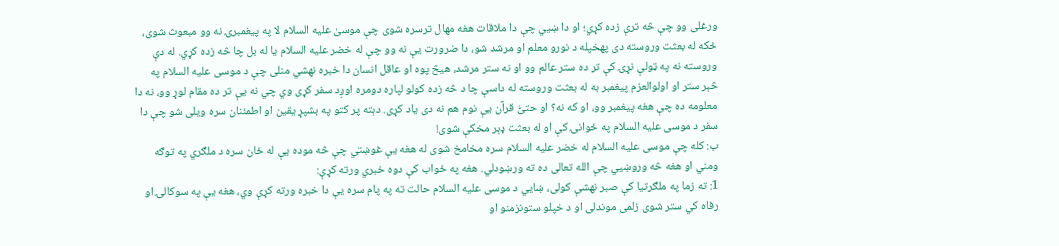ورغلى وو چې څه ترې زده كړي؛ او دا ښيي چې دا ملاقات هغه مهال ترسره شوى چې موسىٰ عليه السلام لا په پيغمبرۍ نه وو مبعوث شوى، ځكه له بعثت وروسته دى پهخپله د نورو معلم او مرشد شو، دا ضرورت يې نه وو چې له خضر عليه السلام يا له بل چا څه زده كړي. له دې وروسته نه په ټولې نړۍ كې تر ده ستر عالم وو او نه ستر مرشد، هيڅ پوه او عاقل انسان دا خبره نهشي منلى چې د موسى عليه السلام په څېر ستر او اولوالعزم پيغمبر به له بعثت وروسته له داسې چا د څه زده كولو لپاره دومره اوږد سفر كړى وي چي نه يې تر ده مقام لوړ وو، نه دا معلومه ده چې هغه پيغمبر وو، او که نه؟ او حتیّٰ قرآن يې نوم هم نه دی ياد كړى. دېته پر کتو په بشپړ يقين او اطمئنان سره ويلى شو چې دا سفر د موسى عليه السلام په ځوانۍ كې او له بعثت ډېر مخكې شوى!
ب: كله چې موسى عليه السلام له خضر عليه السلام سره مخامخ شوى له هغه يې غوښتي چې څه موده يې له ځان سره د ملګري په توګه ومني او هغه څه وروښيي چې الله تعالى ده ته ورښودلي. هغه په ځواب كې دوه خبري ورته كړې:
1: ته زما په ملګرتيا كې صبر نهشې كولى، ښايي د موسی عليه السلام حالت ته په پام سره يې دا خبره ورته كړې وي، هغه يې په سوكالۍ او رفاه كي ستر شوى زلمى موندلى او د خپلو ستونزمنو او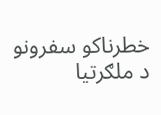خطرناكو سفرونو د ملګرتيا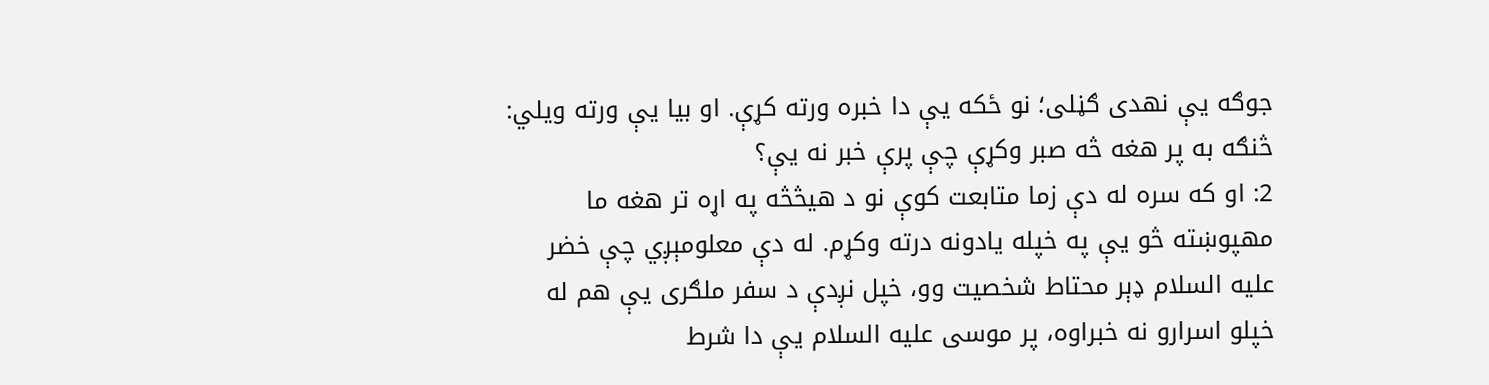جوګه يې نهدى ګڼلى؛ نو ځكه يې دا خبره ورته كړې. او بيا يې ورته ويلي: څنګه به پر هغه څه صبر وكړې چې پرې خبر نه يې؟
2: او كه سره له دې زما متابعت كوې نو د هيڅڅه په اړہ تر هغه ما مهپوښته څو يې په خپله يادونه درته وكړم. له دې معلومېږي چې خضر عليه السلام ډېر محتاط شخصيت وو، خپل نږدې د سفر ملګرى يې هم له خپلو اسرارو نه خبراوه، پر موسى عليه السلام يې دا شرط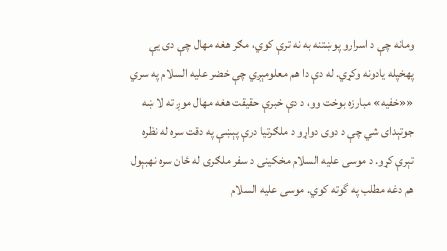ومانه چې د اسرارو پوښتنه به نه ترې كوي، مګر هغه مهال چې دى يې پهخپله يادونه وكړي. له دې دا هم معلومېږي چې خضر عليه السلام په سري ««خفيه» مبارزه بوخت وو، د دې خبرې حقيقت هغه مهال موږ ته لا ښه جوتېدای شي چې د دوى دواړو د ملګرتيا درې پېښې په دقت سره له نظره تېرې كړو. د موسى عليه السلام مخكينى د سفر ملګرى له ځان سره نهبېول هم دغه مطلب په گوته كوي. موسى عليه السلام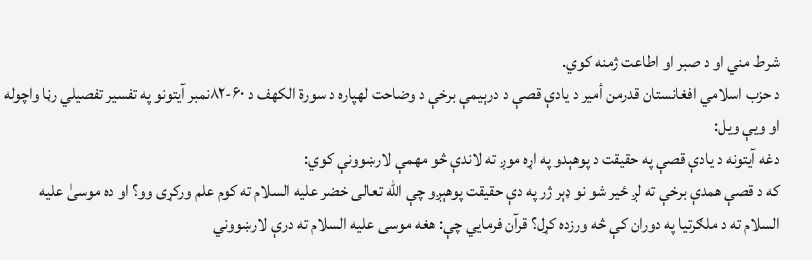شرط مني او د صبر او اطاعت ژمنه كوي.
د حزب اسلامي افغانستان قدرمن أمير د يادې قصې د درېیمې برخې د وضاحت لهپاره د سورة الکهف د ۶۰-۸۲نمبر آيتونو په تفسير تفصيلي رڼا واچوله او ويې ويل:
دغه آیتونه د يادې قصې په حقيقت د پوهېدو په اړه موږ ته لاندې څو مهمې لارښوونې كوي:
كه د قصې همدې برخې ته لږ ځير شو نو ډېر ژر په دې حقيقت پوهېږو چې الله تعالى خضر عليه السلام ته كوم علم وركړى وو؟ او ده موسىٰ عليه السلام ته د ملګرتيا په دوران كې څه ورزده كړل؟ قرآن فرمايي چې: هغه موسى عليه السلام ته درې لارښووني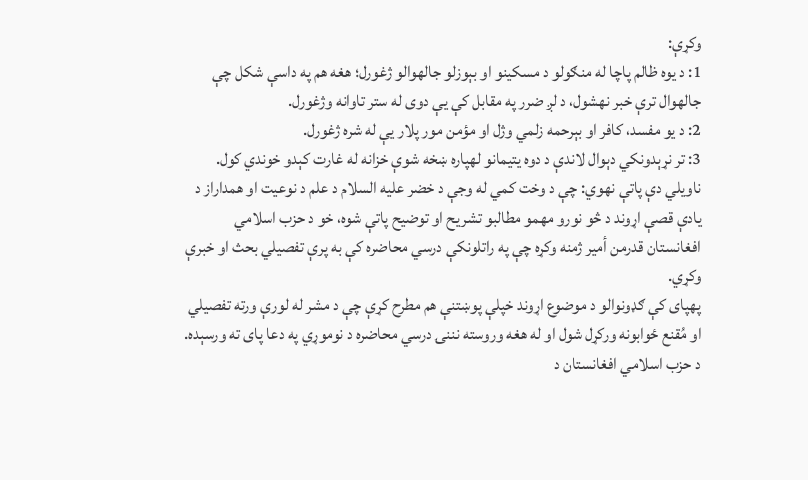وكړې:
1: د يوه ظالم پاچا له منګولو د مسكينو او بېوزلو جالهوالو ژغورل؛ هغه هم په داسې شکل چې جالهوال ترې خبر نهشول، د لږ ضرر په مقابل كې يې دوى له ستر تاوانه وژغورل.
2: د يو مفسد، كافر او بېرحمه زلمي وژل او مؤمن مور پلار يې له شره ژغورل.
3: تر نړېدونكي دېوال لاندې د دوه يتيمانو لهپاره ښخه شوې خزانه له غارت كېدو خوندي كول.
ناويلي دې پاتې نهوي: چې د وخت کمي له وجې د خضر عليه السلام د علم د نوعيت او همداراز د يادې قصې اړوند د څو نورو مهمو مطالبو تشريح او توضيح پاتې شوه، خو د حزب اسلامي افغانستان قدرمن أمير ژمنه وکړه چې په راتلونکې درسي محاضره کې به پرې تفصيلي بحث او خبرې وکړي.
پهپای کې ګډونوالو د موضوع اړوند خپلې پوښتنې هم مطرح کړې چې د مشر له لورې ورته تفصيلي او مُقنع ځوابونه ورکړل شول او له هغه وروسته نننۍ درسي محاضره د نوموړي په دعا پای ته ورسېده.
د حزب اسلامي افغانستان د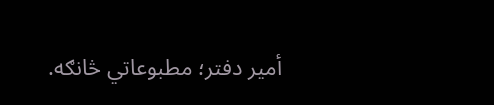أمير دفتر؛ مطبوعاتي څانګه.